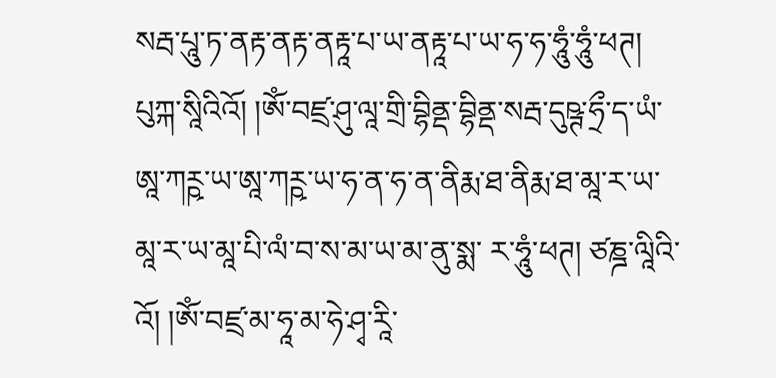སརྦ་པཱུ་ཏ་ནརྟ་ནརྟ་ནརྟཱ་པ་ཡ་ནརྟཱ་པ་ཡ་ཧ་ཧ་ཧཱུཾ་ཧཱུཾ་ཕཊ། པུཀྐ་སཱིའིའོ། །ཨོཾ་བཛྲ་ཤུ་ལཱ་གྲི་བྷིནྡ་བྷིནྡ་སརྦ་དུཥྚ་ཧྲྀ་ད་ཡཾ་ཨཱ་ཀཪྵ་ཡ་ཨཱ་ཀཪྵ་ཡ་ཧ་ན་ཧ་ན་ནིརྨ་ཐ་ནིརྨ་ཐ་མཱ་ར་ཡ་མཱ་ར་ཡ་མཱ་པི་ལཾ་བ་ས་མ་ཡ་མ་ནུ་སྨ་ ར་ཧཱུཾ་ཕཊ། ཙཎྜ་ལཱིའི་འོ། །ཨོཾ་བཛྲ་མ་ཧཱ་མ་ཧེ་ཤྭ་རཱི་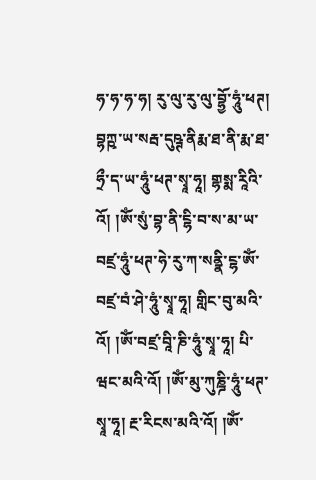ཧ་ཧ་ཧ་ཧ། རུ་ལུ་རུ་ལུ་བྷྱོ་ཧཱུཾ་ཕཊ། བྷཀྵ་ཡ་སརྦ་དུཥྚ་ནིརྨ་ཐ་ནི་རྨ་ཐ་ཧྲྀ་ད་ཡ་ཧཱུཾ་ཕཊ་སྭཱ་ཧཱ། གྷསྨ་རཱིའི་འོ། །ཨོཾ་སུཾ་བྷ་ནི་ངྷི་བ་ས་མ་ཡ་བཛྲ་ཧཱུཾ་ཕཊ་ཧེ་རུ་ཀ་སནྣི་ངྷ་ཨོཾ་བཛྲ་བཾ་ཤེ་ཧཱུཾ་སྭཱ་ཧཱ། གླིང་བུ་མའི་འོ། །ཨོཾ་བཛྲ་བཱི་ཎི་ཧཱུཾ་སྭཱ་ཧཱ། པི་ཝང་མའི་འོ། །ཨོཾ་མུ་ཀུཎྜི་ཧཱུཾ་ཕཊ་སྭཱ་ཧཱ། རྔ་རིངས་མའི་འོ། །ཨོཾ་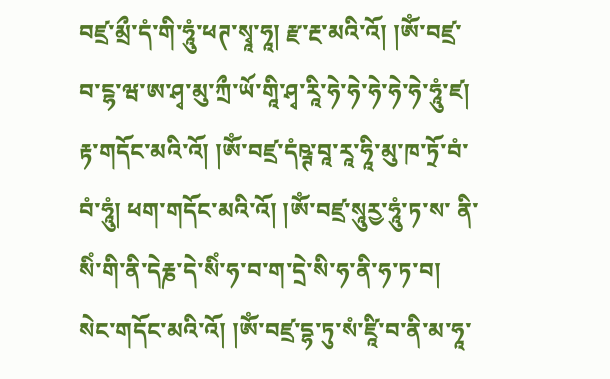བཛྲ་མྲྀ་དཾ་གི་ཧཱུཾ་ཕཊ་སྭཱ་ཧཱ། རྫ་རྔ་མའི་འོ། །ཨོཾ་བཛྲ་བ་ངྷ་ཝ་ཨ་ཤྭ་མུ་ཀྲྀ་ཡོ་གཱི་ཤྭ་རཱི་ཧེ་ཧེ་ཧེ་ཧེ་ཧེ་ཧཱུཾ་ཛ། རྟ་གདོང་མའི་འོ། །ཨོཾ་བཛྲ་དཾཥྚ་བཱ་རཱ་ཧཱི་མུ་ཁ་ཏྲོ་བཾ་བཾ་ཧཱུཾ། ཕག་གདོང་མའི་འོ། །ཨོཾ་བཛྲ་སཱུརྱ་ཧཱུཾ་ཏ་ས་ ནི་སིཾ་གི་ནི་དེརྞ་དེ་སིཾ་ཧ་བ་ག་དྲེ་སི་ཧ་ནི་ཧ་ཏ་བ། སེང་གདོང་མའི་འོ། །ཨོཾ་བཛྲ་དྷ་ཏུ་སཾ་ཛཱི་བ་ནི་མ་ཧཱ་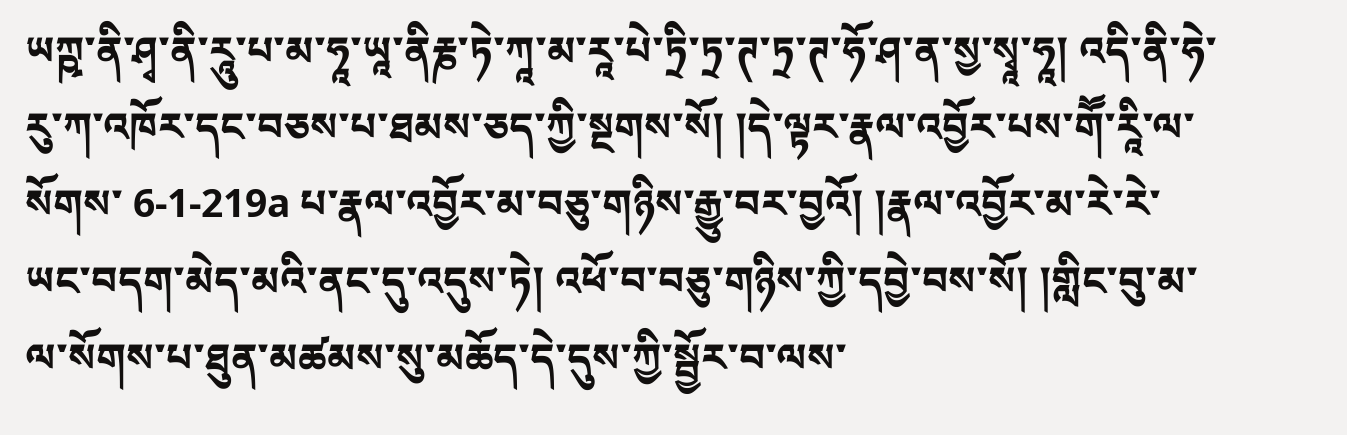ཡཀྵ་ནི་ཤྭ་ནི་རཱུ་པ་མ་ཧཱ་ཡཱ་ནིརྞ་ཏེ་ཀཱ་མ་རཱ་པེ་ཏྲི་ཏྲ་ཊ་ཏྲ་ཊ་ཧོ་ཤ་ན་སྱ་སྭཱ་ཧཱ། འདི་ནི་ཧེ་རུ་ཀ་འཁོར་དང་བཅས་པ་ཐམས་ཅད་ཀྱི་སྔགས་སོ། །དེ་ལྟར་རྣལ་འབྱོར་པས་གཽ་རཱི་ལ་སོགས་ 6-1-219a པ་རྣལ་འབྱོར་མ་བཅུ་གཉིས་རྒྱུ་བར་བྱའོ། །རྣལ་འབྱོར་མ་རེ་རེ་ཡང་བདག་མེད་མའི་ནང་དུ་འདུས་ཏེ། འཕོ་བ་བཅུ་གཉིས་ཀྱི་དབྱེ་བས་སོ། །གླིང་བུ་མ་ལ་སོགས་པ་ཐུན་མཚམས་སུ་མཆོད་དེ་དུས་ཀྱི་སྦྱོར་བ་ལས་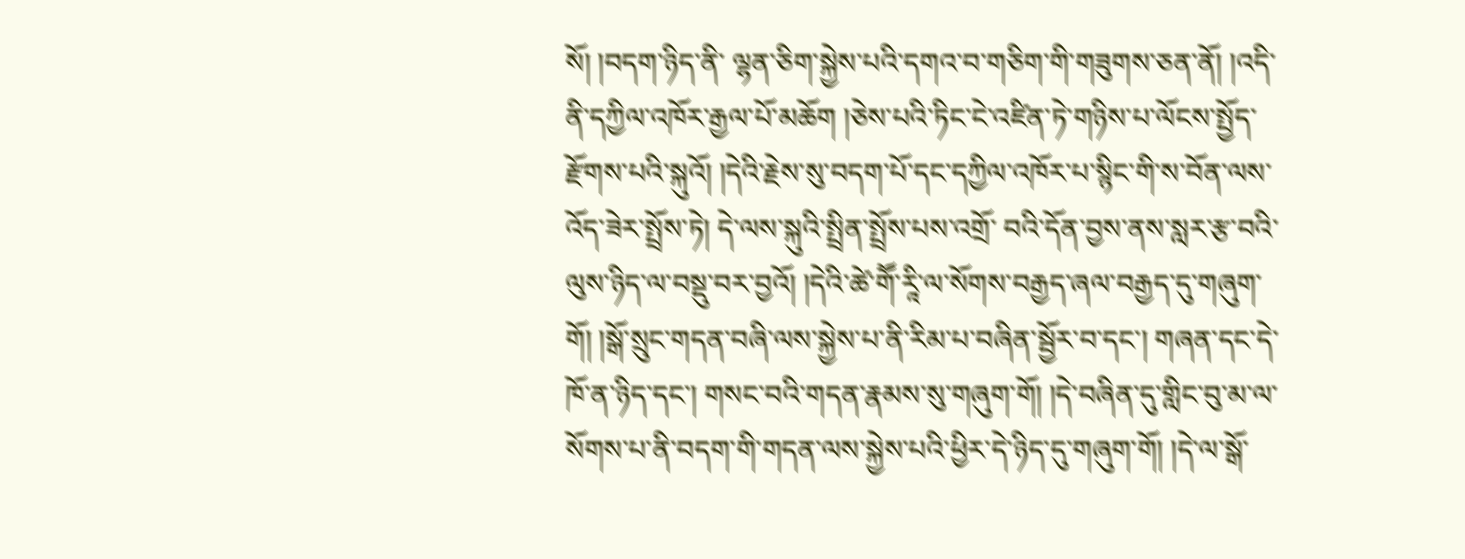སོ། །བདག་ཉིད་ནི་ ལྷན་ཅིག་སྐྱེས་པའི་དགའ་བ་གཅིག་གི་གཟུགས་ཅན་ནོ། །འདི་ནི་དཀྱིལ་འཁོར་རྒྱལ་པོ་མཆོག །ཅེས་པའི་ཏིང་ངེ་འཛིན་ཏེ་གཉིས་པ་ལོངས་སྤྱོད་རྫོགས་པའི་སྐུའོ། །དེའི་རྗེས་སུ་བདག་པོ་དང་དཀྱིལ་འཁོར་པ་སྙིང་གི་ས་བོན་ལས་འོད་ཟེར་སྤྲོས་ཏེ། དེ་ལས་སྐུའི་སྤྲིན་སྤྲོས་པས་འགྲོ་ བའི་དོན་བྱས་ནས་སླར་རྩ་བའི་ལུས་ཉིད་ལ་བསྡུ་བར་བྱའོ། །དེའི་ཚེ་གཽ་རཱི་ལ་སོགས་བརྒྱད་ཞལ་བརྒྱད་དུ་གཞུག་གོ། །སྒོ་སྲུང་གདན་བཞི་ལས་སྐྱེས་པ་ནི་རིམ་པ་བཞིན་སྦྱོར་བ་དང་། གཞན་དང་དེ་ཁོ་ན་ཉིད་དང་། གསང་བའི་གདན་རྣམས་སུ་གཞུག་གོ། །དེ་བཞིན་དུ་གླིང་བུ་མ་ལ་ སོགས་པ་ནི་བདག་གི་གདན་ལས་སྐྱེས་པའི་ཕྱིར་དེ་ཉིད་དུ་གཞུག་གོ། །དེ་ལ་སྒོ་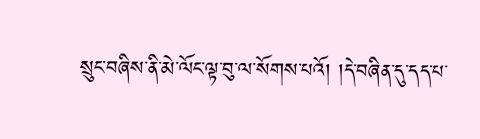སྲུང་བཞིས་ནི་མེ་ལོང་ལྟ་བུ་ལ་སོགས་པའོ། །དེ་བཞིན་དུ་དད་པ་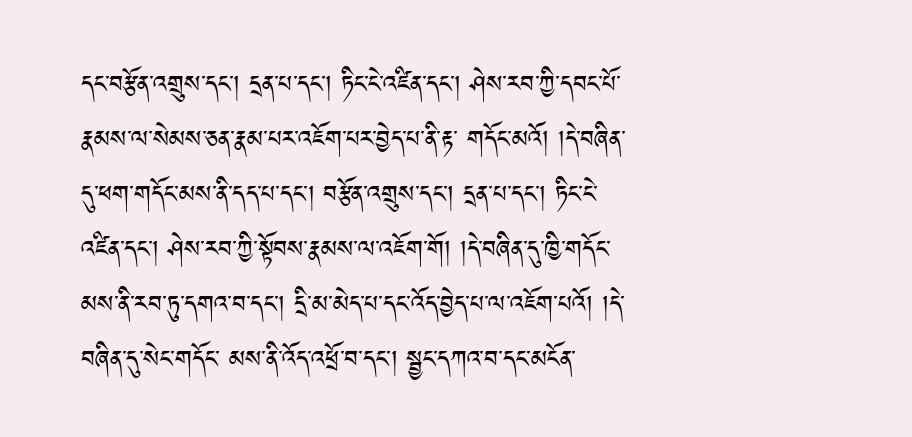དང་བརྩོན་འགྲུས་དང་། དྲན་པ་དང་། ཏིང་ངེ་འཛིན་དང་། ཤེས་རབ་ཀྱི་དབང་པོ་རྣམས་ལ་སེམས་ཅན་རྣམ་པར་འཇོག་པར་བྱེད་པ་ནི་རྟ་ གདོང་མའོ། །དེ་བཞིན་དུ་ཕག་གདོང་མས་ནི་དད་པ་དང་། བརྩོན་འགྲུས་དང་། དྲན་པ་དང་། ཏིང་ངེ་འཛིན་དང་། ཤེས་རབ་ཀྱི་སྟོབས་རྣམས་ལ་འཇོག་གོ། །དེ་བཞིན་དུ་ཁྱི་གདོང་མས་ནི་རབ་ཏུ་དགའ་བ་དང་། དྲི་མ་མེད་པ་དང་འོད་བྱེད་པ་ལ་འཇོག་པའོ། །དེ་བཞིན་དུ་སེང་གདོང་ མས་ནི་འོད་འཕྲོ་བ་དང་། སྦྱང་དཀའ་བ་དང་མངོན་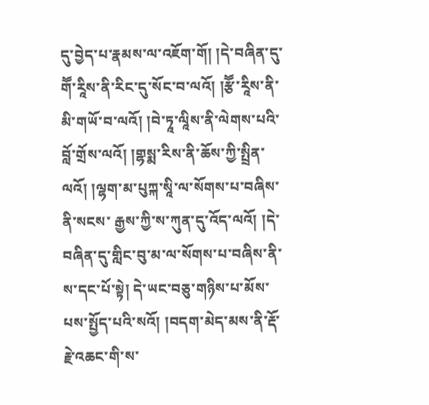དུ་བྱེད་པ་རྣམས་ལ་འཇོག་གོ། །དེ་བཞིན་དུ་གཽ་རཱིས་ནི་རིང་དུ་སོང་བ་ལའོ། །རྩཽ་རཱིས་ནི་མི་གཡོ་བ་ལའོ། །བེ་ཏཱ་ལཱིས་ནི་ལེགས་པའི་བློ་གྲོས་ལའོ། །གྷསྨ་རིས་ནི་ཆོས་ཀྱི་སྤྲིན་ལའོ། །ལྷག་མ་པུཀྐ་སཱི་ལ་སོགས་པ་བཞིས་ནི་སངས་ རྒྱས་ཀྱི་ས་ཀུན་དུ་འོད་ལའོ། །དེ་བཞིན་དུ་གླིང་བུ་མ་ལ་སོགས་པ་བཞིས་ནི་ས་དང་པོ་སྟེ། དེ་ཡང་བཅུ་གཉིས་པ་མོས་པས་སྤྱོད་པའི་སའོ། །བདག་མེད་མས་ནི་རྡོ་རྗེ་འཆང་གི་ས་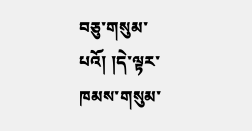བཅུ་གསུམ་པའོ། །དེ་ལྟར་ཁམས་གསུམ་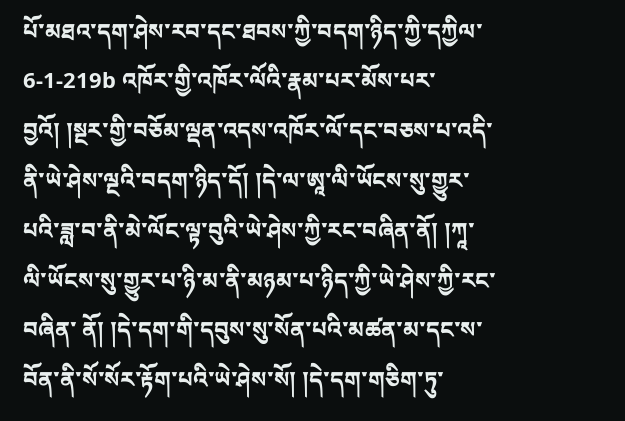པོ་མཐའ་དག་ཤེས་རབ་དང་ཐབས་ཀྱི་བདག་ཉིད་ཀྱི་དཀྱིལ་ 6-1-219b འཁོར་གྱི་འཁོར་ལོའི་རྣམ་པར་མོས་པར་བྱའོ། །སྔར་གྱི་བཅོམ་ལྡན་འདས་འཁོར་ལོ་དང་བཅས་པ་འདི་ནི་ཡེ་ཤེས་ལྔའི་བདག་ཉིད་དོ། །དེ་ལ་ཨཱ་ལི་ཡོངས་སུ་གྱུར་པའི་ཟླ་བ་ནི་མེ་ལོང་ལྟ་བུའི་ཡེ་ཤེས་ཀྱི་རང་བཞིན་ནོ། །ཀཱ་ལི་ཡོངས་སུ་གྱུར་པ་ཉི་མ་ནི་མཉམ་པ་ཉིད་ཀྱི་ཡེ་ཤེས་ཀྱི་རང་བཞིན་ ནོ། །དེ་དག་གི་དབུས་སུ་སོན་པའི་མཚན་མ་དང་ས་བོན་ནི་སོ་སོར་རྟོག་པའི་ཡེ་ཤེས་སོ། །དེ་དག་གཅིག་ཏུ་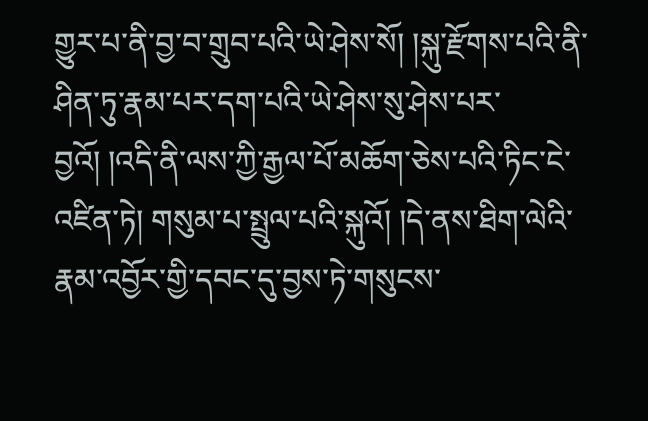གྱུར་པ་ནི་བྱ་བ་གྲུབ་པའི་ཡེ་ཤེས་སོ། །སྐུ་རྫོགས་པའི་ནི་ཤིན་ཏུ་རྣམ་པར་དག་པའི་ཡེ་ཤེས་སུ་ཤེས་པར་བྱའོ། །འདི་ནི་ལས་ཀྱི་རྒྱལ་པོ་མཆོག་ཅེས་པའི་ཏིང་ངེ་འཛིན་ཏེ། གསུམ་པ་སྤྲུལ་པའི་སྐུའོ། །དེ་ནས་ཐིག་ལེའི་རྣམ་འབྱོར་གྱི་དབང་དུ་བྱས་ཏེ་གསུངས་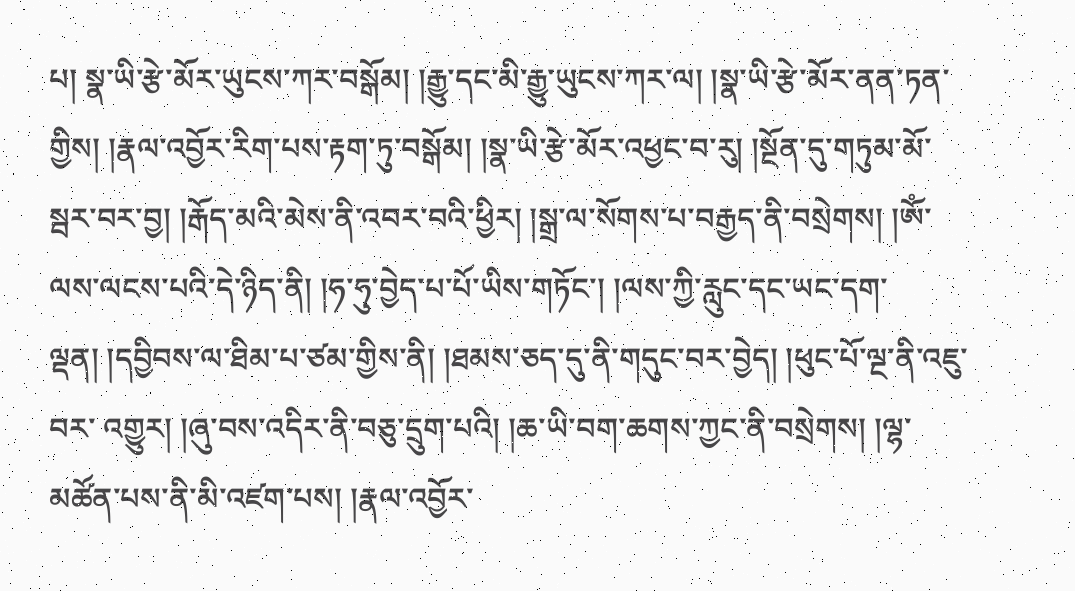པ། སྣ་ཡི་རྩེ་མོར་ཡུངས་ཀར་བསྒོམ། །རྒྱུ་དང་མི་རྒྱུ་ཡུངས་ཀར་ལ། །སྣ་ཡི་རྩེ་མོར་ནན་ཏན་གྱིས། །རྣལ་འབྱོར་རིག་པས་རྟག་ཏུ་བསྒོམ། །སྣ་ཡི་རྩེ་མོར་འཕྱང་བ་རུ། །སྔོན་དུ་གཏུམ་མོ་ སྦར་བར་བྱ། །རྒོད་མའི་མེས་ནི་འབར་བའི་ཕྱིར། །སྒྲ་ལ་སོགས་པ་བརྒྱད་ནི་བསྲེགས། །ཨོཾ་ལས་ལངས་པའི་དེ་ཉིད་ནི། །ཧ་ཧུ་བྱེད་པ་པོ་ཡིས་གཏོང་། །ལས་ཀྱི་རླུང་དང་ཡང་དག་ལྡན། །དབྱིབས་ལ་ཐིམ་པ་ཙམ་གྱིས་ནི། །ཐམས་ཅད་དུ་ནི་གདུང་བར་བྱེད། །ཕུང་པོ་ལྔ་ནི་འཇུ་བར་ འགྱུར། །ཞུ་བས་འདིར་ནི་བཅུ་དྲུག་པའི། །ཆ་ཡི་བག་ཆགས་ཀྱང་ནི་བསྲེགས། །ལྷ་མཚོན་པས་ནི་མི་འཛག་པས། །རྣལ་འབྱོར་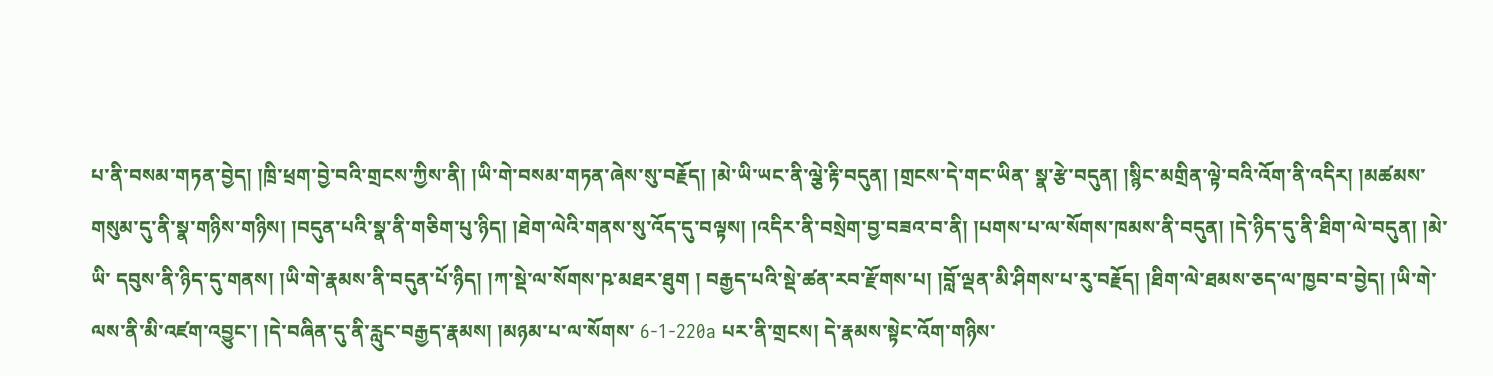པ་ནི་བསམ་གཏན་བྱེད། །ཁྲི་ཕྲག་བྱེ་བའི་གྲངས་ཀྱིས་ནི། །ཡི་གེ་བསམ་གཏན་ཞེས་སུ་བརྗོད། །མེ་ཡི་ཡང་ནི་ལྕེ་རྟི་བདུན། །གྲངས་དེ་གང་ཡིན་ སྣ་རྩེ་བདུན། །སྙིང་མགྲིན་ལྟེ་བའི་འོག་ནི་འདིར། །མཚམས་གསུམ་དུ་ནི་སྣ་གཉིས་གཉིས། །བདུན་པའི་སྣ་ནི་གཅིག་པུ་ཉིད། །ཐེག་ལེའི་གནས་སུ་འོད་དུ་བལྟས། །འདིར་ནི་བསྲེག་བྱ་བཟའ་བ་ནི། །པགས་པ་ལ་སོགས་ཁམས་ནི་བདུན། །དེ་ཉིད་དུ་ནི་ཐིག་ལེ་བདུན། །མེ་ཡི་ དབུས་ནི་ཉིད་དུ་གནས། །ཡི་གེ་རྣམས་ནི་བདུན་པོ་ཉིད། །ཀ་སྡེ་ལ་སོགས་ཥ་མཐར་ཐུག ། བརྒྱད་པའི་སྡེ་ཚན་རབ་རྫོགས་པ། །བློ་ལྡན་མི་ཤིགས་པ་རུ་བརྗོད། །ཐིག་ལེ་ཐམས་ཅད་ལ་ཁྱབ་བ་བྱེད། །ཡི་གེ་ལས་ནི་མི་འཛག་འབྱུང་། །དེ་བཞིན་དུ་ནི་རླུང་བརྒྱད་རྣམས། །མཉམ་པ་ལ་སོགས་ 6-1-220a པར་ནི་གྲངས། དེ་རྣམས་སྟེང་འོག་གཉིས་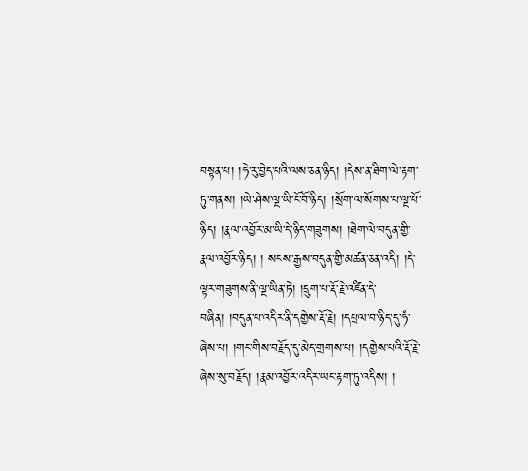བསྟན་པ། །ཧེ་རུ་བྱེད་པའི་ལས་ཅན་ཉིད། །དེས་ན་ཐིག་ལེ་རྟག་ཏུ་གནས། །ཡེ་ཤེས་ལྔ་ཡི་ངོ་བོ་ཉིད། །སྲོག་ལ་སོགས་པ་ལྔ་པོ་ཉིད། །རྣལ་འབྱོར་མ་ཡི་དེ་ཉིད་གཟུགས། །ཐེག་ལེ་བདུན་གྱི་རྣལ་འབྱོར་ཉིད། ། སངས་རྒྱས་བདུན་གྱི་མཚན་ཅན་འདི། །དེ་ལྟར་གཟུགས་ནི་ལྔ་ཡིན་ཏེ། །དྲུག་པ་རྡོ་རྗེ་འཛིན་དེ་བཞིན། །བདུན་པ་འདིར་ནི་དགྱེས་རྡོ་རྗེ། །དཔྲལ་བ་ཉིད་དུ་ཧཾ་ཞེས་པ། །གང་གིས་བརྗོད་དུ་མེད་གྲགས་པ། །དགྱེས་པའི་རྡོ་རྗེ་ཞེས་སུ་བརྗོད། །རྣམ་འབྱོར་འདིར་ཡང་རྟག་ཏུ་འདིས། །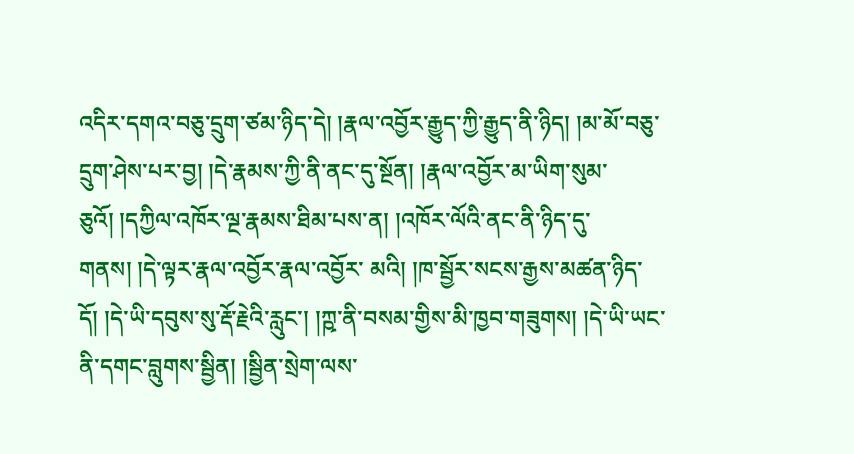འདིར་དགའ་བཅུ་དྲུག་ཙམ་ཉིད་དེ། །རྣལ་འབྱོར་རྒྱུད་ཀྱི་རྒྱུད་ནི་ཉིད། །མ་མོ་བཅུ་དྲུག་ཤེས་པར་བྱ། །དེ་རྣམས་ཀྱི་ནི་ནང་དུ་སྔོན། །རྣལ་འབྱོར་མ་ཡིག་སུམ་ཅུའོ། །དཀྱིལ་འཁོར་ལྔ་རྣམས་ཐིམ་པས་ན། །འཁོར་ལོའི་ནང་ནི་ཉིད་དུ་གནས། །དེ་ལྟར་རྣལ་འབྱོར་རྣལ་འབྱོར་ མའི། །ཁ་སྦྱོར་སངས་རྒྱས་མཚན་ཉིད་དོ། །དེ་ཡི་དབུས་སུ་རྡོ་རྗེའི་རླུང་། །ཀྵ་ནི་བསམ་གྱིས་མི་ཁྱབ་གཟུགས། །དེ་ཡི་ཡང་ནི་དགང་བླུགས་སྦྱིན། །སྦྱིན་སྲེག་ལས་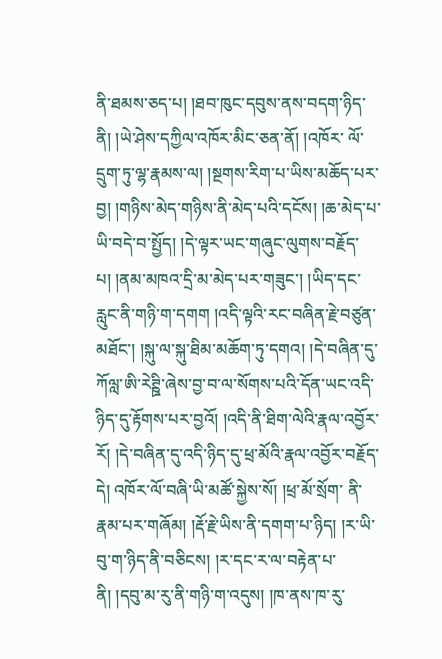ནི་ཐམས་ཅད་པ། །ཐབ་ཁུང་དབུས་ནས་བདག་ཉིད་ནི། །ཡེ་ཤེས་དཀྱིལ་འཁོར་མིང་ཅན་ནོ། །འཁོར་ ལོ་དྲུག་ཏུ་ལྷ་རྣམས་ལ། །སྔགས་རིག་པ་ཡིས་མཆོད་པར་བྱ། །གཉིས་མེད་གཉིས་ནི་མེད་པའི་དངོས། །ཆ་མེད་པ་ཡི་བདེ་བ་སྤྱོད། །དེ་ལྟར་ཡང་གཞུང་ལུགས་བརྗོད་པ། །ནམ་མཁའ་དྲི་མ་མེད་པར་གཟུང་། །ཡིད་དང་རླུང་ནི་གཉི་ག་དགག །འདི་ལྟའི་རང་བཞིན་རྗེ་བཙུན་ མཐོང་། །སྐུ་ལ་སྐུ་ཐིམ་མཆོག་ཏུ་དགའ། །དེ་བཞིན་དུ་ཀོལླ་ཨི་རེཊྛི་ཞེས་བྱ་བ་ལ་སོགས་པའི་དོན་ཡང་འདི་ཉིད་དུ་རྟོགས་པར་བྱའོ། །འདི་ནི་ཐིག་ལེའི་རྣལ་འབྱོར་རོ། །དེ་བཞིན་དུ་འདི་ཉིད་དུ་ཕྲ་མོའི་རྣལ་འབྱོར་བརྗོད་དེ། འཁོར་ལོ་བཞི་ཡི་མཚོ་སྐྱེས་སོ། །ཕྲ་མོ་སྲོག་ ནི་རྣམ་པར་གཞོམ། །རྡོ་རྗེ་ཡིས་ནི་དགག་པ་ཉིད། །ར་ཡི་བུ་ག་ཉིད་ནི་བཅིངས། །ར་དང་ར་ལ་བརྟེན་པ་ནི། །དབུ་མ་རུ་ནི་གཉི་ག་འདུས། །ཁ་ནས་ཁ་རུ་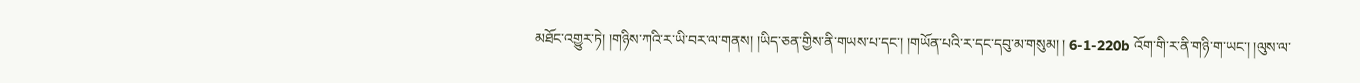མཐོང་འགྱུར་ཏེ། །གཉིས་ཀའི་ར་ཡི་བར་ལ་གནས། །ཡིད་ཅན་གྱིས་ནི་གཡས་པ་དང་། །གཡོན་པའི་ར་དང་དབུ་མ་གསུམ། ། 6-1-220b འོག་གི་ར་ནི་གཉི་ག་ཡང་། །ལུས་ལ་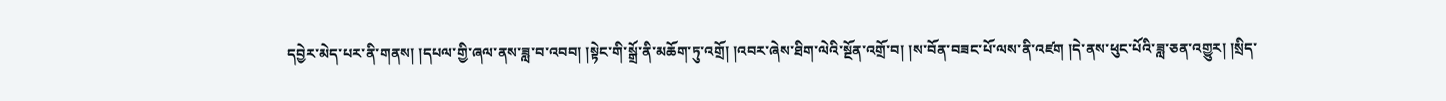དབྱེར་མེད་པར་ནི་གནས། །དཔལ་གྱི་ཞལ་ནས་ཟླ་བ་འབབ། །སྟེང་གི་སྒྲོ་ནི་མཆོག་ཏུ་འགྲོ། །འབར་ཞེས་ཐིག་ལེའི་སྔོན་འགྲོ་བ། །ས་བོན་བཟང་པོ་ལས་ནི་འཛག །དེ་ནས་ཕུང་པོའི་ཟླ་ཅན་འགྱུར། །སྲིད་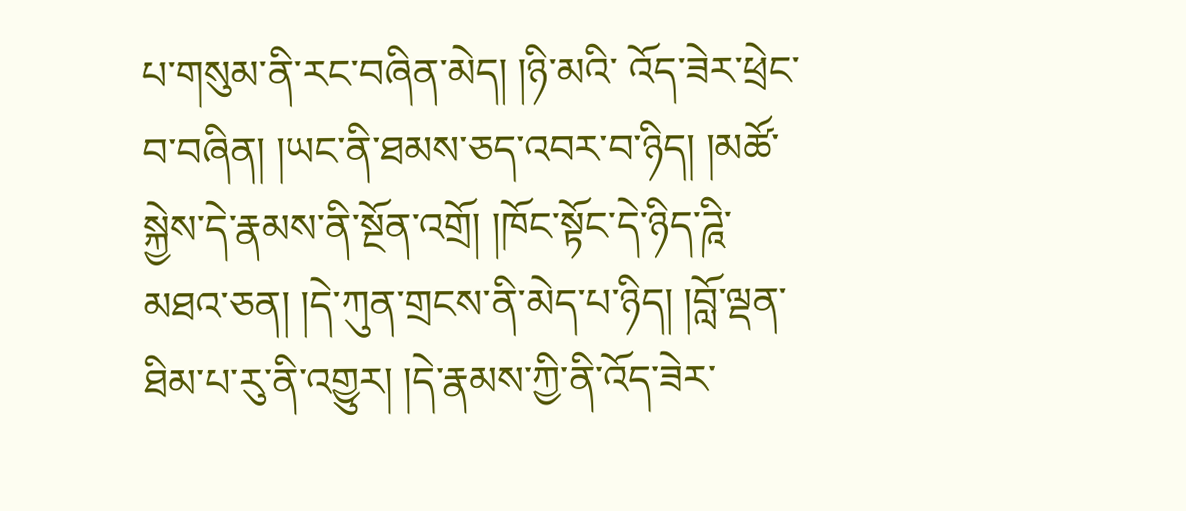པ་གསུམ་ནི་རང་བཞིན་མེད། །ཉི་མའི་ འོད་ཟེར་ཕྲེང་བ་བཞིན། །ཡང་ནི་ཐམས་ཅད་འབར་བ་ཉིད། །མཚོ་སྐྱེས་དེ་རྣམས་ནི་སྔོན་འགྲོ། །ཁོང་སྟོང་དེ་ཉིད་ཌཱི་མཐའ་ཅན། །དེ་ཀུན་གྲངས་ནི་མེད་པ་ཉིད། །བློ་ལྡན་ཐིམ་པ་རུ་ནི་འགྱུར། །དེ་རྣམས་ཀྱི་ནི་འོད་ཟེར་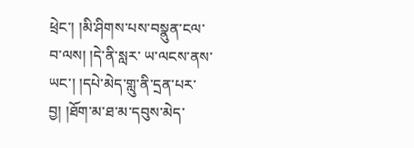ཕྲེང་། །མི་ཤིགས་པས་བསྣུན་ངལ་བ་ལས། །དེ་ནི་སླར་ ཡ་ལངས་ནས་ཡང་། །དཔེ་མེད་གླུ་ནི་དྲན་པར་བྱ། །ཐོག་མ་ཐ་མ་དབུས་མེད་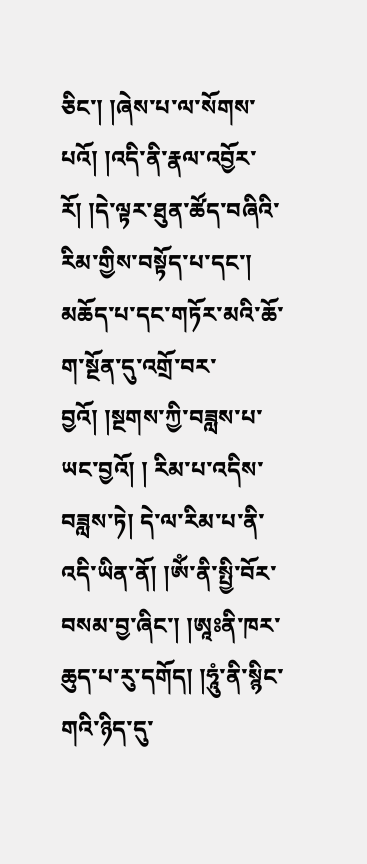ཅིང་། །ཞེས་པ་ལ་སོགས་པའོ། །འདི་ནི་རྣལ་འབྱོར་རོ། །དེ་ལྟར་ཐུན་ཚོད་བཞིའི་རིམ་གྱིས་བསྟོད་པ་དང་། མཆོད་པ་དང་གཏོར་མའི་ཆོ་ག་སྔོན་དུ་འགྲོ་བར་བྱའོ། །སྔགས་ཀྱི་བཟླས་པ་ཡང་བྱའོ། ། རིམ་པ་འདིས་བཟླས་ཏེ། དེ་ལ་རིམ་པ་ནི་འདི་ཡིན་ནོ། །ཨོཾ་ནི་སྤྱི་བོར་བསམ་བྱ་ཞིང་། །ཨཱཿནི་ཁར་ཆུད་པ་རུ་དགོད། །ཧཱུཾ་ནི་སྙིང་གའི་ཉིད་དུ་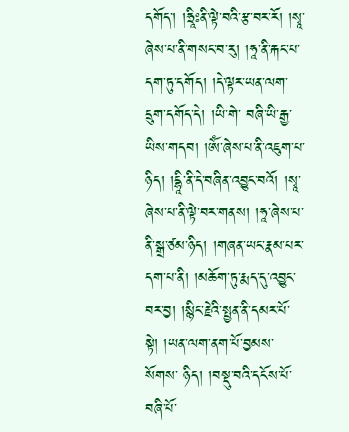དགོད་། །ཧྲཱིཿནི་ལྟེ་བའི་རྩ་བར་རོ། །སྭཱ་ཞེས་པ་ནི་གསང་བ་རུ། །ཧཱ་ནི་རྐང་པ་དག་ཏུ་དགོད། །དེ་ལྟར་ཡན་ལག་དྲུག་དགོད་དེ། །ཡི་གེ་ བཞི་ཡི་རྒྱ་ཡིས་གདབ། །ཨོཾ་ཞེས་པ་ནི་འཇུག་པ་ཉིད། །དྷཱི་ནི་དེ་བཞིན་འབྱུང་བའོ། །སྭཱ་ཞེས་པ་ནི་ལྟེ་བར་གནས། །ཧཱ་ཞེས་པ་ནི་སྒྲ་ཙམ་ཉིད། །གཞན་ཡང་རྣམ་པར་དག་པ་ནི། །མཆོག་ཏུ་རྨད་དུ་འབྱུང་བར་བྱ། །སྙིང་རྗེའི་སྤྱན་ནི་དམར་པོ་སྟེ། །ཡན་ལག་ནག་པོ་བྱམས་སོགས་ ཉིད། །བསྡུ་བའི་དངོས་པོ་བཞི་པོ་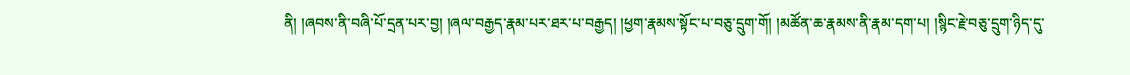ནི། །ཞབས་ནི་བཞི་པོ་དྲན་པར་བྱ། །ཞལ་བརྒྱད་རྣམ་པར་ཐར་པ་བརྒྱད། །ཕྱག་རྣམས་སྟོང་པ་བཅུ་དྲུག་གོ། །མཚོན་ཆ་རྣམས་ནི་རྣམ་དག་པ། །སྙིང་རྗེ་བཅུ་དྲུག་ཉིད་དུ་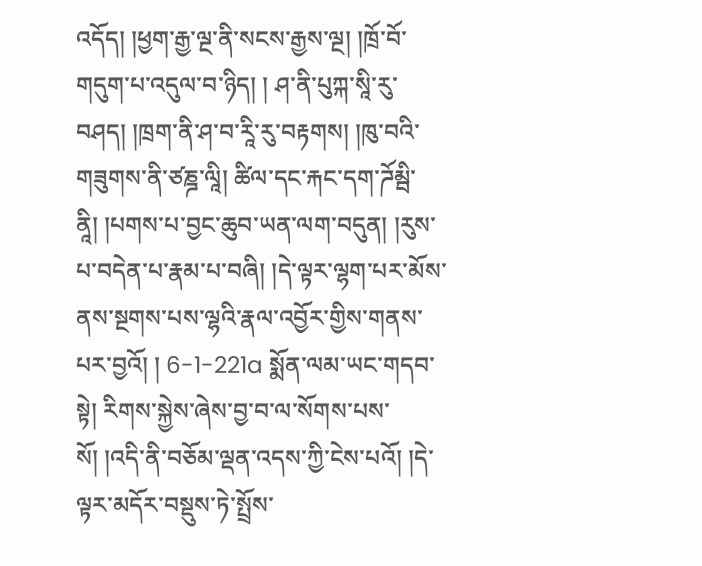འདོད། །ཕྱག་རྒྱ་ལྔ་ནི་སངས་རྒྱས་ལྔ། །ཁྲོ་བོ་གདུག་པ་འདུལ་བ་ཉིད། ། ཤ་ནི་པུཀྐ་སཱི་རུ་བཤད། །ཁྲག་ནི་ཤ་བ་རཱི་རུ་བརྟགས། །ཁུ་བའི་གཟུགས་ནི་ཙཎྜ་ལཱི། ཚིལ་དང་རྐང་དག་ཌོམྦི་ནཱི། །པགས་པ་བྱང་ཆུབ་ཡན་ལག་བདུན། །རུས་པ་བདེན་པ་རྣམ་པ་བཞི། །དེ་ལྟར་ལྷག་པར་མོས་ནས་སྔགས་པས་ལྷའི་རྣལ་འབྱོར་གྱིས་གནས་པར་བྱའོ། ། 6-1-221a སྨོན་ལམ་ཡང་གདབ་སྟེ། རིགས་སྐྱེས་ཞེས་བྱ་བ་ལ་སོགས་པས་སོ། །འདི་ནི་བཅོམ་ལྡན་འདས་ཀྱི་ངེས་པའོ། །དེ་ལྟར་མདོར་བསྡུས་ཏེ་སྤྲོས་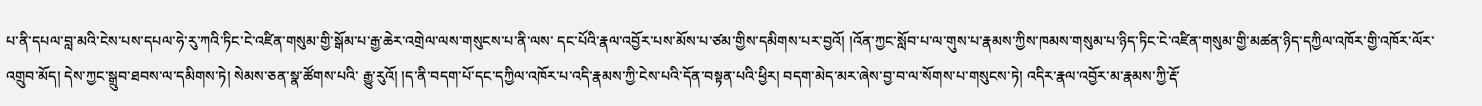པ་ནི་དཔལ་བླ་མའི་ངེས་པས་དཔལ་ཧེ་རུ་ཀའི་ཏིང་ངེ་འཛིན་གསུམ་གྱི་སྒོམ་པ་རྒྱ་ཆེར་འགྲེལ་ལས་གསུངས་པ་ནི་ལས་ དང་པོའི་རྣལ་འབྱོར་པས་མོས་པ་ཙམ་གྱིས་དམིགས་པར་བྱའོ། །འོན་ཀྱང་སློབ་པ་ལ་གུས་པ་རྣམས་ཀྱིས་ཁམས་གསུམ་པ་ཉིད་ཏིང་ངེ་འཛིན་གསུམ་གྱི་མཚན་ཉིད་དཀྱིལ་འཁོར་གྱི་འཁོར་ལོར་འགྲུབ་མོད། དེས་ཀྱང་སྒྲུབ་ཐབས་ལ་དམིགས་ཏེ། སེམས་ཅན་སྣ་ཚོགས་པའི་ རྒྱུ་རུའོ། །ད་ནི་བདག་པོ་དང་དཀྱིལ་འཁོར་པ་འདི་རྣམས་ཀྱི་ངེས་པའི་དོན་བསྟན་པའི་ཕྱིར། བདག་མེད་མར་ཞེས་བྱ་བ་ལ་སོགས་པ་གསུངས་ཏེ། འདིར་རྣལ་འབྱོར་མ་རྣམས་ཀྱི་རྡོ་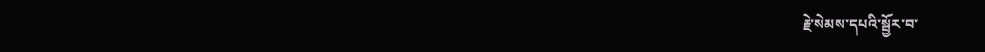རྗེ་སེམས་དཔའི་སྦྱོར་བ་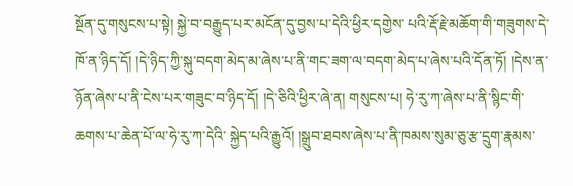སྔོན་དུ་གསུངས་པ་སྟེ། སྐྱེ་བ་བརྒྱུད་པར་མངོན་དུ་བྱས་པ་དེའི་ཕྱིར་དགྱེས་ པའི་རྡོ་རྗེ་མཆོག་གི་གཟུགས་དེ་ཁོ་ན་ཉིད་དོ། །དེ་ཉིད་ཀྱི་སྐུ་བདག་མེད་མ་ཞེས་པ་ནི་གང་ཟག་ལ་བདག་མེད་པ་ཞེས་པའི་དོན་ཏོ། །དེས་ན་ཉོན་ཞེས་པ་ནི་ངེས་པར་གཟུང་བ་ཉིད་དོ། །དེ་ཅིའི་ཕྱིར་ཞེ་ན། གསུངས་པ། ཧེ་རུ་ཀ་ཞེས་པ་ནི་སྙིང་གི་ཆགས་པ་ཆེན་པོ་ལ་ཧེ་རུ་ཀ་དེའི་ སྐྱེད་པའི་རྒྱུའོ། །སྒྲུབ་ཐབས་ཞེས་པ་ནི་ཁམས་སུམ་ཅུ་རྩ་དྲུག་རྣམས་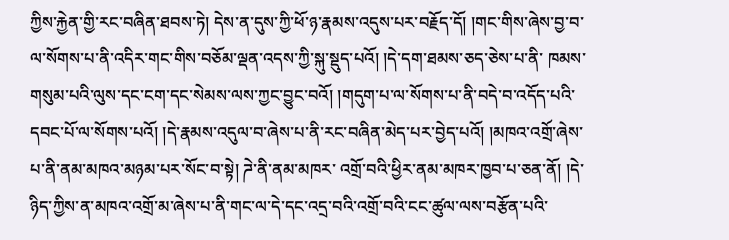ཀྱིས་རྐྱེན་གྱི་རང་བཞིན་ཐབས་ཏེ། དེས་ན་དུས་ཀྱི་ཕོ་ཉ་རྣམས་འདུས་པར་བརྗོད་དོ། །གང་གིས་ཞེས་བྱ་བ་ལ་སོགས་པ་ནི་འདིར་གང་གིས་བཅོམ་ལྡན་འདས་ཀྱི་སྐུ་སྡུད་པའོ། །དེ་དག་ཐམས་ཅད་ཅེས་པ་ནི་ ཁམས་གསུམ་པའི་ལུས་དང་ངག་དང་སེམས་ལས་ཀྱང་བྱུང་བའོ། །གདུག་པ་ལ་སོགས་པ་ནི་བདེ་བ་འདོད་པའི་དབང་པོ་ལ་སོགས་པའོ། །དེ་རྣམས་འདུལ་བ་ཞེས་པ་ནི་རང་བཞིན་མེད་པར་བྱེད་པའོ། །མཁའ་འགྲོ་ཞེས་པ་ནི་ནམ་མཁའ་མཉམ་པར་སོང་བ་སྟེ། ཌེ་ནི་ནམ་མཁར་ འགྲོ་བའི་ཕྱིར་ནམ་མཁར་ཁྱབ་པ་ཅན་ནོ། །དེ་ཉིད་ཀྱིས་ན་མཁའ་འགྲོ་མ་ཞེས་པ་ནི་གང་ལ་དེ་དང་འདྲ་བའི་འགྲོ་བའི་ངང་ཚུལ་ལས་བརྩོན་པའི་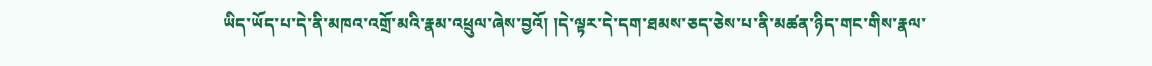ཡིད་ཡོད་པ་དེ་ནི་མཁའ་འགྲོ་མའི་རྣམ་འཕྲུལ་ཞེས་བྱའོ། །དེ་ལྟར་དེ་དག་ཐམས་ཅད་ཅེས་པ་ནི་མཚན་ཉིད་གང་གིས་རྣལ་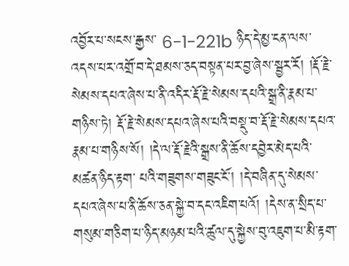འབྱོར་པ་སངས་རྒྱས་ 6-1-221b ཉིད་དེ་མྱ་ངན་ལས་འདས་པར་འགྲོ་བ་དེ་ཐམས་ཅད་བསྟན་པར་བྱ་ཞེས་སྦྱར་རོ། །རྡོ་རྗེ་སེམས་དཔའ་ཞེས་པ་ནི་འདིར་རྡོ་རྗེ་སེམས་དཔའི་སྒྲ་ནི་རྣམ་པ་གཉིས་ཏེ། རྡོ་རྗེ་སེམས་དཔའ་ཞེས་པའི་བསྡུ་བ་རྡོ་རྗེ་སེམས་དཔའ་རྣམ་པ་གཉིས་སོ། །དེ་ལ་རྡོ་རྗེའི་སྒྲས་ནི་ཆོས་དབྱེར་མེད་པའི་མཚན་ཉིད་རྟག་ པའི་གཟུགས་གཟུང་ངོ་། །དེ་བཞིན་དུ་སེམས་དཔའ་ཞེས་པ་ནི་ཆོས་ཅན་སྐྱེ་བ་དང་འཇིག་པའོ། །དེས་ན་སྲིད་པ་གསུམ་གཅིག་པ་ཉིད་མཉམ་པའི་ཚུལ་དུ་སྐྱེས་བུ་འཇུག་པ་མི་རྟག་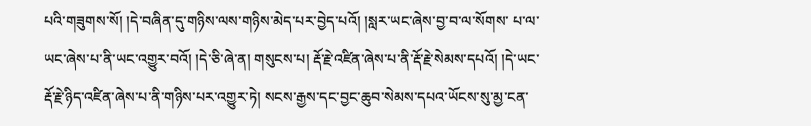པའི་གཟུགས་སོ། །དེ་བཞིན་དུ་གཉིས་ལས་གཉིས་མེད་པར་བྱེད་པའོ། །སླར་ཡང་ཞེས་བྱ་བ་ལ་སོགས་ པ་ལ་ཡང་ཞེས་པ་ནི་ཡང་འགྱུར་བའོ། །དེ་ཅི་ཞེ་ན། གསུངས་པ། རྡོ་རྗེ་འཛིན་ཞེས་པ་ནི་རྡོ་རྗེ་སེམས་དཔའོ། །དེ་ཡང་རྡོ་རྗེ་ཉིད་འཛིན་ཞེས་པ་ནི་གཉིས་པར་འགྱུར་ཏེ། སངས་རྒྱས་དང་བྱང་ཆུབ་སེམས་དཔའ་ཡོངས་སུ་མྱ་ངན་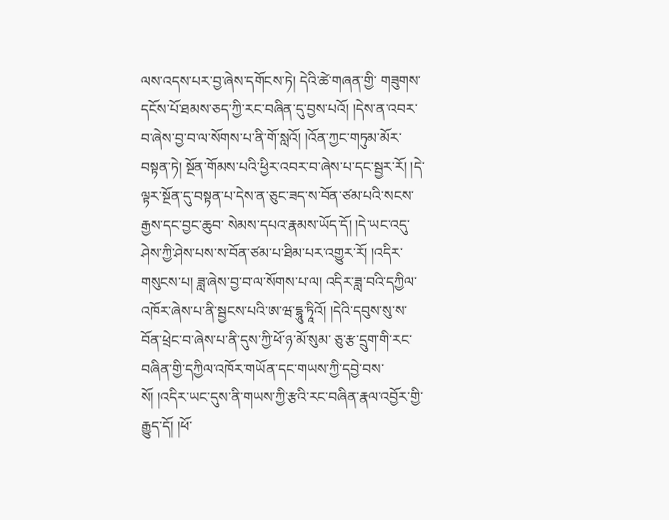ལས་འདས་པར་བྱ་ཞེས་དགོངས་ཏེ། དེའི་ཚེ་གཞན་གྱི་ གཟུགས་དངོས་པོ་ཐམས་ཅད་ཀྱི་རང་བཞིན་དུ་བྱས་པའོ། །དེས་ན་འབར་བ་ཞེས་བྱ་བ་ལ་སོགས་པ་ནི་གོ་སླའོ། །འོན་ཀྱང་གཏུམ་མོར་བསྟན་ཏེ། སྔོན་གོམས་པའི་ཕྱིར་འབར་བ་ཞེས་པ་དང་སྦྱར་རོ། །དེ་ལྟར་སྔོན་དུ་བསྟན་པ་དེས་ན་ཅུང་ཟད་ས་བོན་ཙམ་པའི་སངས་རྒྱས་དང་བྱང་ཆུབ་ སེམས་དཔའ་རྣམས་ཡོད་དོ། །དེ་ཡང་འདུ་ཤེས་ཀྱི་ཤེས་པས་ས་བོན་ཙམ་པ་ཐིམ་པར་འགྱུར་རོ། །འདིར་གསུངས་པ། ཟླ་ཞེས་བྱ་བ་ལ་སོགས་པ་ལ། འདིར་ཟླ་བའི་དཀྱིལ་འཁོར་ཞེས་པ་ནི་སྦྱངས་པའི་ཨ་ཝ་དྷཱུ་ཏཱིའོ། །དེའི་དབུས་སུ་ས་བོན་ཕྲེང་བ་ཞེས་པ་ནི་དུས་ཀྱི་ཕོ་ཉ་མོ་སུམ་ ཅུ་རྩ་དྲུག་གི་རང་བཞིན་གྱི་དཀྱིལ་འཁོར་གཡོན་དང་གཡས་ཀྱི་དབྱེ་བས་སོ། །འདིར་ཡང་དུས་ནི་གཡས་ཀྱི་རྩའི་རང་བཞིན་རྣལ་འབྱོར་གྱི་རྒྱུད་དོ། །ཕོ་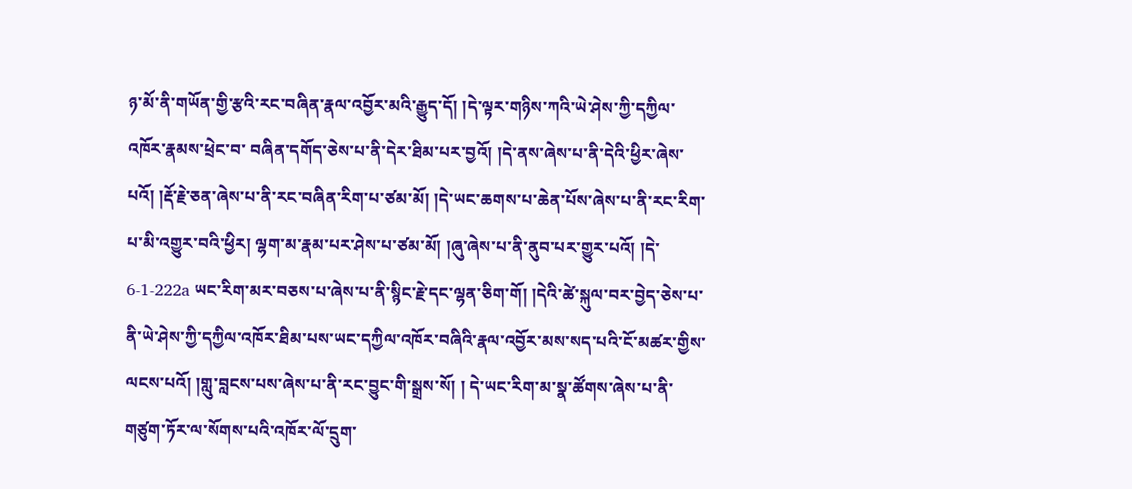ཉ་མོ་ནི་གཡོན་གྱི་རྩའི་རང་བཞིན་རྣལ་འབྱོར་མའི་རྒྱུད་དོ། །དེ་ལྟར་གཉིས་ཀའི་ཡེ་ཤེས་ཀྱི་དཀྱིལ་འཁོར་རྣམས་ཕྲེང་བ་ བཞིན་དགོད་ཅེས་པ་ནི་དེར་ཐིམ་པར་བྱའོ། །དེ་ནས་ཞེས་པ་ནི་དེའི་ཕྱིར་ཞེས་པའོ། །རྡོ་རྗེ་ཅན་ཞེས་པ་ནི་རང་བཞིན་རིག་པ་ཙམ་མོ། །དེ་ཡང་ཆགས་པ་ཆེན་པོས་ཞེས་པ་ནི་རང་རིག་པ་མི་འགྱུར་བའི་ཕྱིར། ལྷག་མ་རྣམ་པར་ཤེས་པ་ཙམ་མོ། །ཞུ་ཞེས་པ་ནི་ནུབ་པར་གྱུར་པའོ། །དེ་ 6-1-222a ཡང་རིག་མར་བཅས་པ་ཞེས་པ་ནི་སྙིང་རྗེ་དང་ལྷན་ཅིག་གོ། །དེའི་ཚེ་སྐུལ་བར་བྱེད་ཅེས་པ་ནི་ཡེ་ཤེས་ཀྱི་དཀྱིལ་འཁོར་ཐིམ་པས་ཡང་དཀྱིལ་འཁོར་བཞིའི་རྣལ་འབྱོར་མས་སད་པའི་ངོ་མཚར་གྱིས་ལངས་པའོ། །གླུ་བླངས་པས་ཞེས་པ་ནི་རང་བྱུང་གི་སྒྲས་སོ། ། དེ་ཡང་རིག་མ་སྣ་ཚོགས་ཞེས་པ་ནི་གཙུག་ཏོར་ལ་སོགས་པའི་འཁོར་ལོ་དྲུག་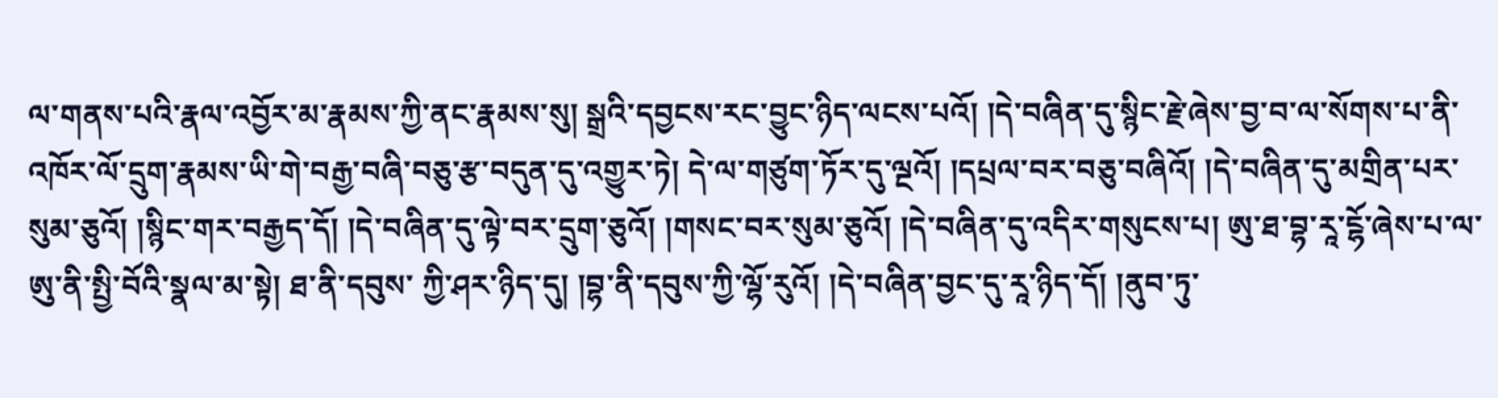ལ་གནས་པའི་རྣལ་འབྱོར་མ་རྣམས་ཀྱི་ནང་རྣམས་སུ། སྒྲའི་དབྱངས་རང་བྱུང་ཉིད་ལངས་པའོ། །དེ་བཞིན་དུ་སྙིང་རྗེ་ཞེས་བྱ་བ་ལ་སོགས་པ་ནི་འཁོར་ལོ་དྲུག་རྣམས་ཡི་གེ་བརྒྱ་བཞི་བཅུ་རྩ་བདུན་དུ་འགྱུར་ཏེ། དེ་ལ་གཙུག་ཏོར་དུ་ལྔའོ། །དཔྲལ་བར་བཅུ་བཞིའོ། །དེ་བཞིན་དུ་མགྲིན་པར་སུམ་ཅུའོ། །སྙིང་གར་བརྒྱད་དོ། །དེ་བཞིན་དུ་ལྟེ་བར་དྲུག་ཅུའོ། །གསང་བར་སུམ་ཅུའོ། །དེ་བཞིན་དུ་འདིར་གསུངས་པ། ཨུ་ཐ་བྷ་རཱ་ངྷོ་ཞེས་པ་ལ་ཨུ་ནི་སྤྱི་བོའི་སྣལ་མ་སྟེ། ཐ་ནི་དབུས་ ཀྱི་ཤར་ཉིད་དུ། །བྷ་ནི་དབུས་ཀྱི་ལྷོ་རུའོ། །དེ་བཞིན་བྱང་དུ་རཱ་ཉིད་དོ། །ནུབ་ཏུ་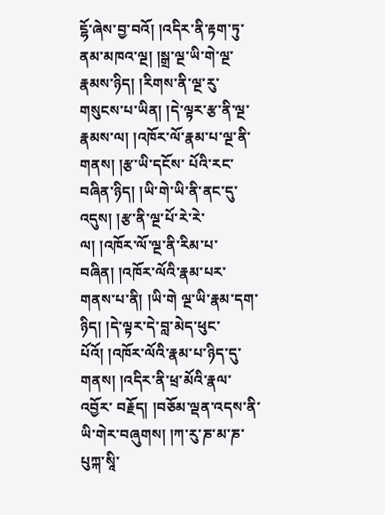ངྷོ་ཞེས་བྱ་བའོ། །འདིར་ནི་རྟག་ཏུ་ནམ་མཁའ་ལྔ། །སྒྲ་ལྔ་ཡི་གེ་ལྔ་རྣམས་ཉིད། །རིགས་ནི་ལྔ་རུ་གསུངས་པ་ཡིན། །དེ་ལྟར་རྩ་ནི་ལྔ་རྣམས་ལ། །འཁོར་ལོ་རྣམ་པ་ལྔ་ནི་གནས། །རྩ་ཡི་དངོས་ པོའི་རང་བཞིན་ཉིད། །ཡི་གེ་ཡི་ནི་ནང་དུ་འདུས། །རྩ་ནི་ལྔ་པོ་རེ་རེ་ལ། །འཁོར་ལོ་ལྔ་ནི་རིམ་པ་བཞིན། །འཁོར་ལོའི་རྣམ་པར་གནས་པ་ནི། །ཡི་གེ ལྔ་ཡི་རྣམ་དག་ཉིད། །དེ་ལྟར་དེ་བླ་མེད་ཕུང་པོའོ། །འཁོར་ལོའི་རྣམ་པ་ཉིད་དུ་གནས། །འདིར་ནི་ཕྲ་མོའི་རྣལ་འབྱོར་ བརྗོད། །བཅོམ་ལྡན་འདས་ནི་ཡི་གེར་བཞུགས། །ཀ་རུ་ཎ་མ་ཎ་པུཀྐ་སཱི་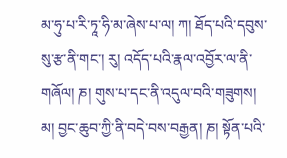མ་ཧུ་པ་རི་ཏཱ་ཧི་མ་ཞེས་པ་ལ། ཀ། ཐོད་པའི་དབུས་སུ་རྩ་ནི་གང་། རུ། འདོད་པའི་རྣལ་འབྱོར་ལ་ནི་གཞོལ། ཎ། གུས་པ་དང་ནི་འདུལ་བའི་གཟུགས། མ། བྱང་ཆུབ་ཀྱི་ནི་བདེ་བས་བརྒྱན། ཎ། སྟོན་པའི་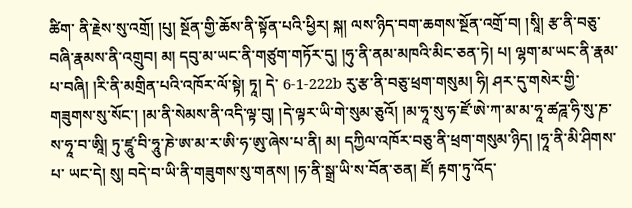ཚིག་ ནི་རྗེས་སུ་འགྲོ། །པུ། སྔོན་གྱི་ཆོས་ནི་སྟོན་པའི་ཕྱིར། སྐ། ལས་ཉིད་བག་ཆགས་སྔོན་འགྲོ་བ། །སཱི། རྩ་ནི་བཅུ་བཞི་རྣམས་ནི་འགྲུབ། མ། དབུ་མ་ཡང་ནི་གཙུག་གཏོར་དུ། །ཧུ་ནི་ནམ་མཁའི་མིང་ཅན་ཏེ། པ། ལྷག་མ་ཡང་ནི་རྣམ་པ་བཞི། །རི་ནི་མགྲིན་པའི་འཁོར་ལོ་སྟེ། ཏཱ། དེ་ 6-1-222b རུ་རྩ་ནི་བཅུ་ཕྲག་གསུམ། ཧི། ཤར་དུ་གསེར་གྱི་གཟུགས་སུ་སོང་། །མ་ནི་སེམས་ནི་འདི་ལྟ་བུ། །དེ་ལྟར་ཡི་གེ་སུམ་ཅུའོ། །མ་ཧཱ་སུ་ཧ་ཛོ་ཨེ་ཀ་མ་མ་ཧཱ་ཚཌཱ་ཧི་སུ་ཎ་ས་ཧཱ་བ་ཨཱི། ཏུ་ཛཱུ་བི་ཧཱུ་ཎེ་ཨ་མ་ར་ཨི་ཧ་ཨུ་ཞེས་པ་ནི། མ། དཀྱིལ་འཁོར་བཅུ་ནི་ཕྲག་གསུམ་ཉིད། །ཧཱ་ནི་མི་ཤིགས་པ་ ཡང་དེ། སུ། བདེ་བ་ཡི་ནི་གཟུགས་སུ་གནས། །ཧ་ནི་སྒྲ་ཡི་ས་བོན་ཅན། ཛོ། རྟག་ཏུ་འོད་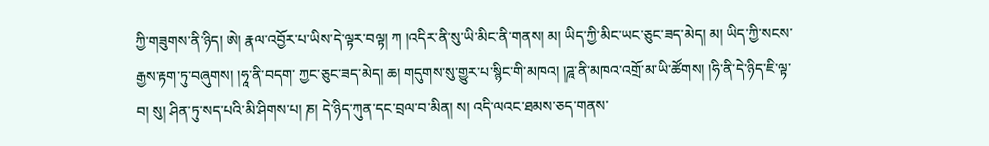ཀྱི་གཟུགས་ནི་ཉིད། ཨེ། རྣལ་འབྱོར་པ་ཡིས་དེ་ལྟར་བལྟ། ཀ །འདིར་ནི་སུ་ཡི་མིང་ནི་གནས། མ། ཡིད་ཀྱི་མིང་ཡང་ཅུང་ཟད་མེད། མ། ཡིད་ཀྱི་སངས་རྒྱས་རྟག་ཏུ་བཞུགས། །ཧཱ་ནི་བདག་ ཀྱང་ཅུང་ཟད་མེད། ཆ། གདུགས་སུ་གྱུར་པ་སྙིང་གི་མཁའ། །ཌཱ་ནི་མཁའ་འགྲོ་མ་ཡི་ཚོགས། །ཧི་ནི་དེ་ཉིད་ཇི་ལྟ་བ། སུ། ཤིན་ཏུ་སད་པའི་མི་ཤིགས་པ། ཎ། དེ་ཉིད་ཀུན་དང་བྲལ་བ་མིན། ས། འདི་ལའང་ཐམས་ཅད་གནས་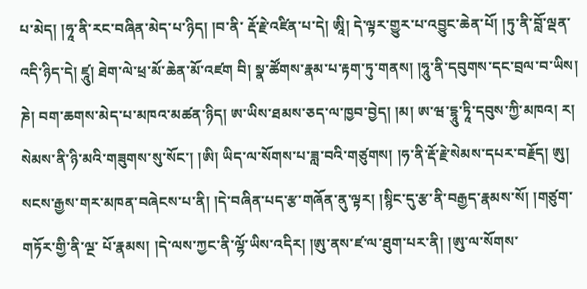པ་མེད། །ཧཱ་ནི་རང་བཞིན་མེད་པ་ཉིད། །བ་ནི་ རྡོ་རྗེ་འཛིན་པ་དེ། ཨཱི། དེ་ལྟར་གྱུར་པ་འབྱུང་ཆེན་པོ། །ཏུ་ནི་བློ་ལྡན་འདི་ཉིད་དེ། ཛཱུ། ཐེག་ལེ་ཕྲ་མོ་ཆེན་མོ་འཛག བི། སྣ་ཚོགས་རྣམ་པ་རྟག་ཏུ་གནས། །ཧཱུ་ནི་དབུགས་དང་བྲལ་བ་ཡིས། ཎེ། བག་ཆགས་མེད་པ་མཁའ་མཚན་ཉིད། ཨ་ཡིས་ཐམས་ཅད་ལ་ཁྱབ་བྱེད། །མ། ཨ་ཝ་དྷཱུ་ཏཱི་དབུས་ཀྱི་མཁའ། ར། སེམས་ནི་ཉི་མའི་གཟུགས་སུ་སོང་། །ཨི། ཡིད་ལ་སོགས་པ་ཟླ་བའི་གཙུགས། །ཧ་ནི་རྡོ་རྗེ་སེམས་དཔར་བརྗོད། ཨུ། སངས་རྒྱས་གར་མཁན་བཞེངས་པ་ནི། །དེ་བཞིན་པད་རྩ་གཞོན་ནུ་ལྟར། །སྙིང་དུ་རྩ་ནི་བརྒྱད་རྣམས་སོ། །གཙུག་གཏོར་གྱི་ནི་ལྔ་ པོ་རྣམས། །དེ་ལས་ཀྱང་ནི་ལྷོ་ཡིས་འདིར། །ཨུ་ནས་ཛ་ལ་ཐུག་པར་ནི། །ཨུ་ལ་སོགས་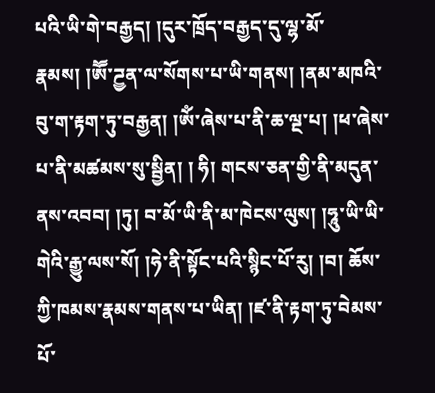པའི་ཡི་གེ་བརྒྱད། །དུར་ཁྲོད་བརྒྱད་དུ་ལྷ་མོ་རྣམས། །ཨཽ་ཌྱན་ལ་སོགས་པ་ཡི་གནས། །ནམ་མཁའི་བུ་ག་རྟག་ཏུ་བརྒྱན། །ཨོཾ་ཞེས་པ་ནི་ཆ་ལྔ་པ། །ཕ་ཞེས་པ་ནི་མཚམས་སུ་སྦྱིན། ། ཧི། གངས་ཅན་གྱི་ནི་མདུན་ནས་འབབ། །ཏུ། བ་མོ་ཡི་ནི་མ་ཁེངས་ལུས། །ཧཱུ་ཡི་ཡི་གེའི་རྒྱུ་ལས་སོ། །ཧེ་ནི་སྟོང་པའི་སྙིང་པོ་རུ། །བ། ཆོས་ཀྱི་ཁམས་རྣམས་གནས་པ་ཡིན། །ཛ་ནི་རྟག་ཏུ་བེམས་པོ་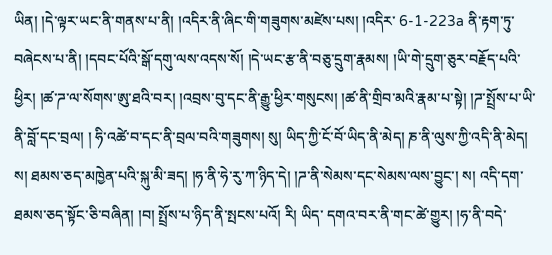ཡིན། །དེ་ལྟར་ཡང་ནི་གནས་པ་ནི། །འདིར་ནི་ཞིང་གི་གཟུགས་མཛེས་པས། །འདིར་ 6-1-223a ནི་རྟག་ཏུ་བཞེངས་པ་ནི། །དབང་པོའི་སྒོ་དགུ་ལས་འདས་སོ། །དེ་ཡང་རྩ་ནི་བཅུ་དྲུག་རྣམས། །ཡི་གེ་དྲུག་ཅུར་བརྗོད་པའི་ཕྱིར། །ཚ་ཌ་ལ་སོགས་ཨུ་ཐའི་བར། །འབྲས་བུ་དང་ནི་རྒྱུ་ཕྱིར་གསུངས། །ཚ་ནི་གྲིབ་མའི་རྣམ་པ་སྟེ། །ཌ་སྤྲོས་པ་ཡི་ནི་བློ་དང་བྲལ། ། ཧི་འཚེ་བ་དང་ནི་བྲལ་བའི་གཟུགས། སུ། ཡིད་ཀྱི་ངོ་བོ་ཡིད་ནི་མེད། ཎ་ནི་ལུས་ཀྱི་འདི་ནི་མེད། ས། ཐམས་ཅད་མཁྱེན་པའི་སྐུ་མི་ཟད། །ཧ་ནི་ཧེ་རུ་ཀ་ཉིད་དེ། །ཌ་ནི་སེམས་དང་སེམས་ལས་བྱུང་། ས། འདི་དག་ཐམས་ཅད་སྟོང་ཅི་བཞིན། །བ། སྤྲོས་པ་ཉིད་ནི་སྤངས་པའོ། རི། ཡིད་ དགའ་བར་ནི་གང་ཚེ་གྱུར། །ཧ་ནི་བདེ་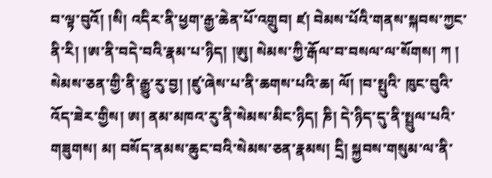བ་ལྟ་བུའོ། །སི། འདིར་ནི་ཕྱག་རྒྱ་ཆེན་པོ་འགྲུབ། ཛ། བེམས་པོའི་གནས་སྐབས་ཀྱང་ནི་རི། །ཨ་ནི་བདེ་བའི་རྣམ་པ་ཉིད། །ཨུ། སེམས་ཀྱི་རྒོལ་བ་བསལ་ལ་སོགས། ཀ ། སེམས་ཅན་གྱི་ནི་རྒྱུ་རུ་བྱ། །ཛུ་ཞེས་པ་ནི་ཆགས་པའི་ཆ། ལོ། །བ་སྤུའི་ ཁུང་བུའི་འོད་ཟེར་གྱིས། ཨ། ནམ་མཁའ་རུ་ནི་སེམས་མིང་ཉིད། ཎི། དེ་ཉིད་དུ་ནི་སྤྲུལ་པའི་གཟུགས། མ། བསོད་ནམས་ཆུང་བའི་སེམས་ཅན་རྣམས། དྲི། སྐྱབས་གསུམ་ལ་ནི་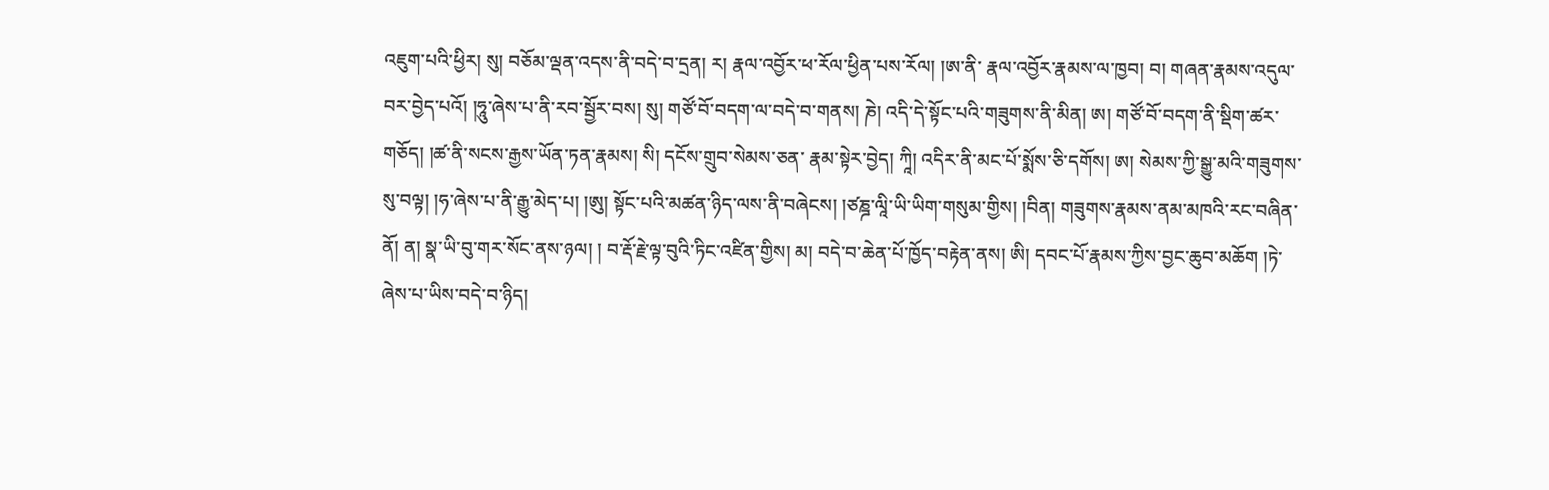འཇུག་པའི་ཕྱིར། སུ། བཅོམ་ལྡན་འདས་ནི་བདེ་བ་དྲན། ར། རྣལ་འབྱོར་ཕ་རོལ་ཕྱིན་པས་རོལ། །ཨ་ནི་ རྣལ་འབྱོར་རྣམས་ལ་ཁྱབ། བ། གཞན་རྣམས་འདུལ་བར་བྱེད་པའོ། །ཧཱུ་ཞེས་པ་ནི་རབ་སྦྱོར་བས། སུ། གཙོ་བོ་བདག་ལ་བདེ་བ་གནས། ཎེ། འདི་དེ་སྟོང་པའི་གཟུགས་ནི་མིན། ཨ། གཙོ་བོ་བདག་ནི་སྡིག་ཚར་གཅོད། །ཚ་ནི་སངས་རྒྱས་ཡོན་ཏན་རྣམས། སི། དངོས་གྲུབ་སེམས་ཅན་ རྣམ་སྟེར་བྱེད། ཀཱི། འདིར་ནི་མང་པོ་སྨོས་ཅི་དགོས། ཨ། སེམས་ཀྱི་སྒྱུ་མའི་གཟུགས་སུ་བལྟ། །ཧ་ཞེས་པ་ནི་རྒྱུ་མེད་པ། །ཨུ། སྟོང་པའི་མཚན་ཉིད་ལས་ནི་བཞེངས། །ཙཎྜ་ལཱི་ཡི་ཡིག་གསུམ་གྱིས། །བིན། གཟུགས་རྣམས་ནམ་མཁའི་རང་བཞིན་ནོ། ན། སྣ་ཡི་བུ་གར་སོང་ནས་ཉལ། ། བ་རྡོ་རྗེ་ལྟ་བུའི་ཏིང་འཛིན་གྱིས། མ། བདེ་བ་ཆེན་པོ་ཁྱོད་བརྟེན་ནས། ཨི། དབང་པོ་རྣམས་ཀྱིས་བྱང་ཆུབ་མཆོག །ཏེ་ཞེས་པ་ཡིས་བདེ་བ་ཉིད།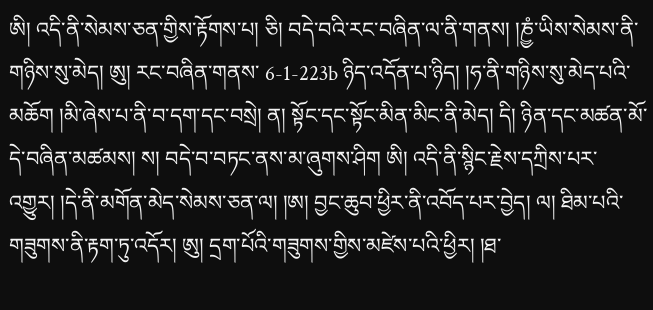ཨི། འདི་ནི་སེམས་ཅན་གྱིས་རྟོགས་པ། ཅི། བདེ་བའི་རང་བཞིན་ལ་ནི་གནས། །ཎྱཾ་ཡིས་སེམས་ནི་གཉིས་སུ་མེད། ཨུ། རང་བཞིན་གནས་ 6-1-223b ཉིད་འདོན་པ་ཉིད། །ཧ་ནི་གཉིས་སུ་མེད་པའི་མཆོག །མི་ཞེས་པ་ནི་བ་དག་དང་བསྲེ། ན། སྟོང་དང་སྟོང་མིན་མིང་ནི་མེད། དི། ཉིན་དང་མཚན་མོ་དེ་བཞིན་མཚམས། ས། བདེ་བ་བཏང་ནས་མ་ཞུགས་ཤིག ཨི། འདི་ནི་སྙིང་རྗེས་དཀྲིས་པར་འགྱུར། །དེ་ནི་མགོན་མེད་སེམས་ཅན་ལ། །ཨ། བྱང་ཆུབ་ཕྱིར་ནི་འབོད་པར་བྱེད། ལ། ཐིམ་པའི་གཟུགས་ནི་རྟག་ཏུ་འདོར། ཨུ། དྲག་པོའི་གཟུགས་གྱིས་མཛེས་པའི་ཕྱིར། །ཐ་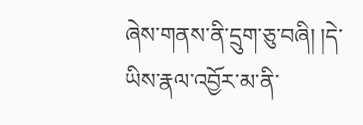ཞེས་གནས་ནི་དྲུག་ཅུ་བཞི། །དེ་ཡིས་རྣལ་འབྱོར་མ་ནི་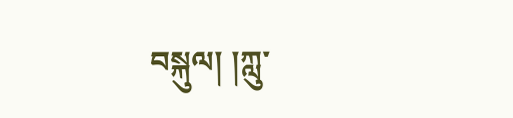བསྐུལ། །ཀླུ་